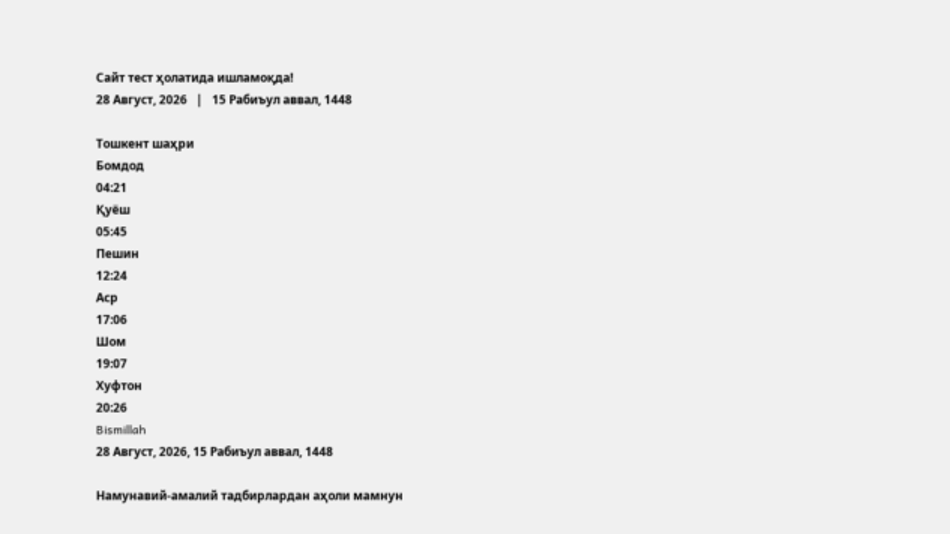Сайт тест ҳолатида ишламоқда!
28 Август, 2026   |   15 Рабиъул аввал, 1448

Тошкент шаҳри
Бомдод
04:21
Қуёш
05:45
Пешин
12:24
Аср
17:06
Шом
19:07
Хуфтон
20:26
Bismillah
28 Август, 2026, 15 Рабиъул аввал, 1448

Намунавий-амалий тадбирлардан аҳоли мамнун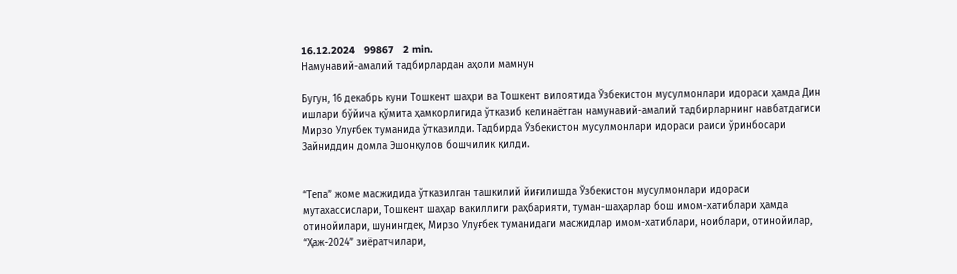16.12.2024   99867   2 min.
Намунавий-амалий тадбирлардан аҳоли мамнун

Бугун, 16 декабрь куни Тошкент шаҳри ва Тошкент вилоятида Ўзбекистон мусулмонлари идораси ҳамда Дин ишлари бўйича қўмита ҳамкорлигида ўтказиб келинаётган намунавий-амалий тадбирларнинг навбатдагиси Мирзо Улуғбек туманида ўтказилди. Тадбирда Ўзбекистон мусулмонлари идораси раиси ўринбосари Зайниддин домла Эшонқулов бошчилик қилди.


“Тепа” жоме масжидида ўтказилган ташкилий йиғилишда Ўзбекистон мусулмонлари идораси мутахассислари, Тошкент шаҳар вакиллиги раҳбарияти, туман-шаҳарлар бош имом-хатиблари ҳамда отинойилари, шунингдек, Мирзо Улуғбек туманидаги масжидлар имом-хатиблари, ноиблари, отинойилар, “Ҳаж-2024” зиёратчилари,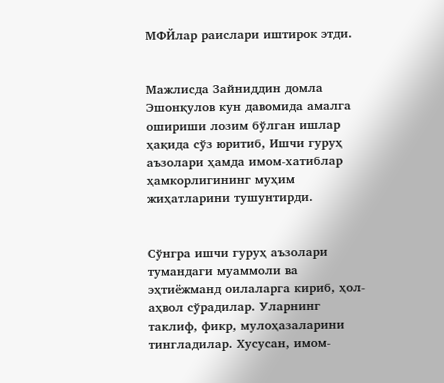МФЙлар раислари иштирок этди.


Мажлисда Зайниддин домла Эшонқулов кун давомида амалга ошириши лозим бўлган ишлар ҳақида сўз юритиб, Ишчи гуруҳ аъзолари ҳамда имом-хатиблар ҳамкорлигининг муҳим жиҳатларини тушунтирди.


Сўнгра ишчи гуруҳ аъзолари тумандаги муаммоли ва эҳтиёжманд оилаларга кириб, ҳол-аҳвол сўрадилар. Уларнинг таклиф, фикр, мулоҳазаларини тингладилар. Хусусан, имом-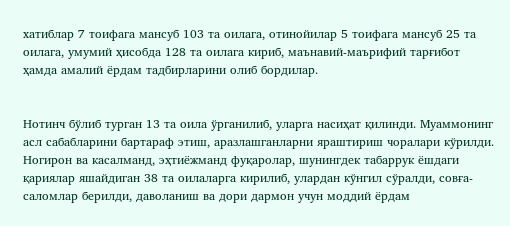хатиблар 7 тоифага мансуб 103 та оилага, отинойилар 5 тоифага мансуб 25 та оилага, умумий ҳисобда 128 та оилага кириб, маънавий-маърифий тарғибот ҳамда амалий ёрдам тадбирларини олиб бордилар.


Нотинч бўлиб турган 13 та оила ўрганилиб, уларга насиҳат қилинди. Муаммонинг асл сабабларини бартараф этиш, аразлашганларни яраштириш чоралари кўрилди. Ногирон ва касалманд, эҳтиёжманд фуқаролар, шунингдек табаррук ёшдаги қариялар яшайдиган 38 та оилаларга кирилиб, улардан кўнгил сўралди, совға-саломлар берилди, даволаниш ва дори дармон учун моддий ёрдам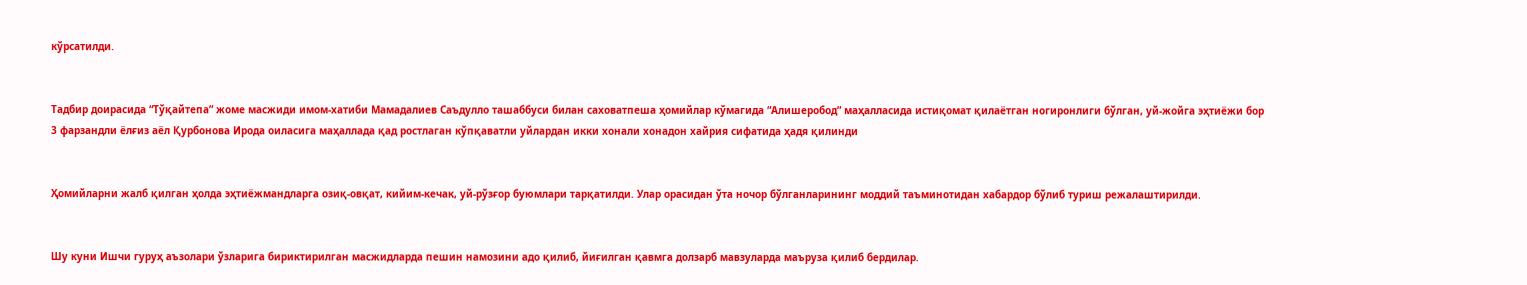кўрсатилди.


Тадбир доирасида “Тўқайтепа” жоме масжиди имом-хатиби Мамадалиев Саъдулло ташаббуси билан саховатпеша ҳомийлар кўмагида “Алишеробод” маҳалласида истиқомат қилаётган ногиронлиги бўлган, уй-жойга эҳтиёжи бор 3 фарзандли ёлғиз аёл Қурбонова Ирода оиласига маҳаллада қад ростлаган кўпқаватли уйлардан икки хонали хонадон хайрия сифатида ҳадя қилинди


Ҳомийларни жалб қилган ҳолда эҳтиёжмандларга озиқ-овқат, кийим-кечак, уй-рўзғор буюмлари тарқатилди. Улар орасидан ўта ночор бўлганларининг моддий таъминотидан хабардор бўлиб туриш режалаштирилди.


Шу куни Ишчи гуруҳ аъзолари ўзларига бириктирилган масжидларда пешин намозини адо қилиб, йиғилган қавмга долзарб мавзуларда маъруза қилиб бердилар.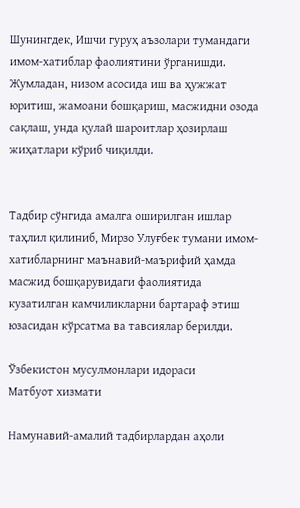Шунингдек, Ишчи гуруҳ аъзолари тумандаги имом-хатиблар фаолиятини ўрганишди. Жумладан, низом асосида иш ва ҳужжат юритиш, жамоани бошқариш, масжидни озода сақлаш, унда қулай шароитлар ҳозирлаш жиҳатлари кўриб чиқилди.


Тадбир сўнгида амалга оширилган ишлар таҳлил қилиниб, Мирзо Улуғбек тумани имом-хатибларнинг маънавий-маърифий ҳамда масжид бошқарувидаги фаолиятида кузатилган камчиликларни бартараф этиш юзасидан кўрсатма ва тавсиялар берилди.

Ўзбекистон мусулмонлари идораси
Матбуот хизмати

Намунавий-амалий тадбирлардан аҳоли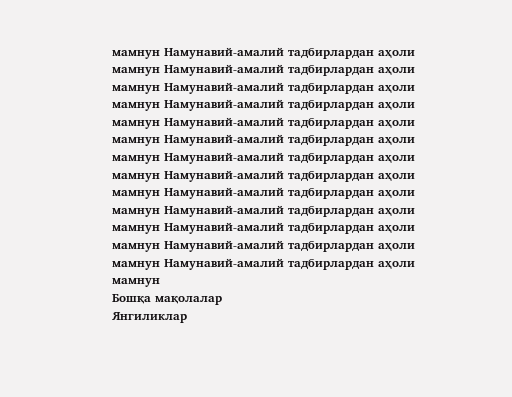мамнун Намунавий-амалий тадбирлардан аҳоли мамнун Намунавий-амалий тадбирлардан аҳоли мамнун Намунавий-амалий тадбирлардан аҳоли мамнун Намунавий-амалий тадбирлардан аҳоли мамнун Намунавий-амалий тадбирлардан аҳоли мамнун Намунавий-амалий тадбирлардан аҳоли мамнун Намунавий-амалий тадбирлардан аҳоли мамнун Намунавий-амалий тадбирлардан аҳоли мамнун Намунавий-амалий тадбирлардан аҳоли мамнун Намунавий-амалий тадбирлардан аҳоли мамнун Намунавий-амалий тадбирлардан аҳоли мамнун Намунавий-амалий тадбирлардан аҳоли мамнун Намунавий-амалий тадбирлардан аҳоли мамнун
Бошқа мақолалар
Янгиликлар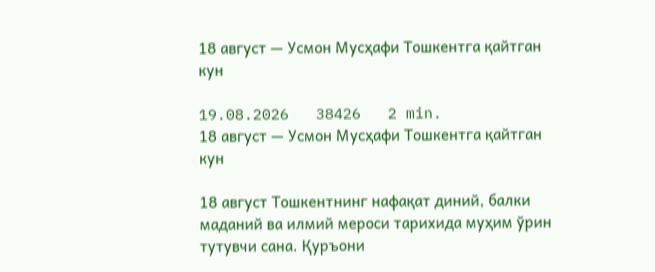18 август — Усмон Мусҳафи Тошкентга қайтган кун

19.08.2026   38426   2 min.
18 август — Усмон Мусҳафи Тошкентга қайтган кун

18 август Тошкентнинг нафақат диний, балки маданий ва илмий мероси тарихида муҳим ўрин тутувчи сана. Қуръони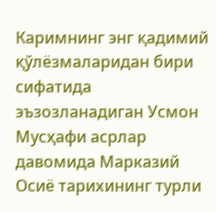Каримнинг энг қадимий қўлёзмаларидан бири сифатида эъзозланадиган Усмон Мусҳафи асрлар давомида Марказий Осиё тарихининг турли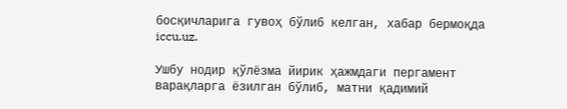босқичларига гувоҳ бўлиб келган, хабар бермоқда iccu.uz.

Ушбу нодир қўлёзма йирик ҳажмдаги пергамент варақларга ёзилган бўлиб, матни қадимий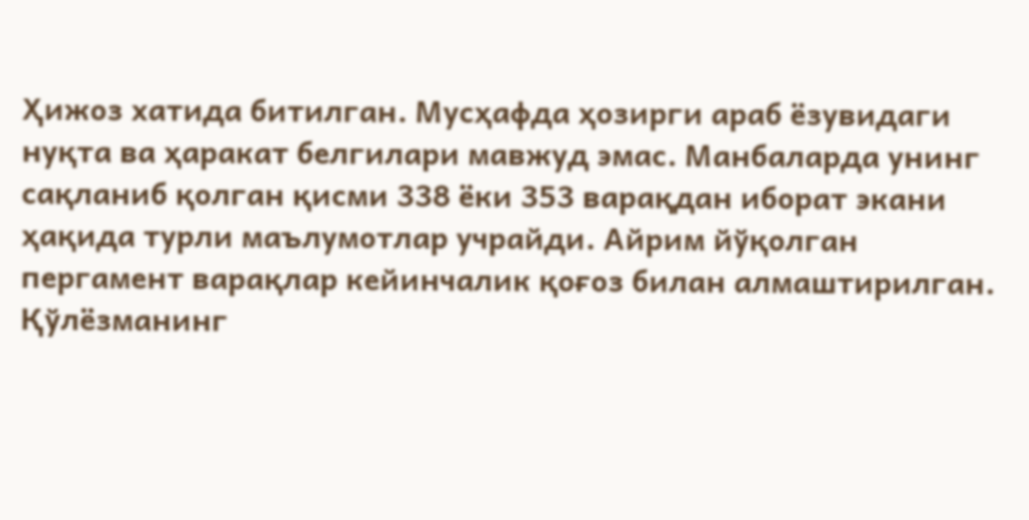Ҳижоз хатида битилган. Мусҳафда ҳозирги араб ёзувидаги нуқта ва ҳаракат белгилари мавжуд эмас. Манбаларда унинг сақланиб қолган қисми 338 ёки 353 варақдан иборат экани ҳақида турли маълумотлар учрайди. Айрим йўқолган пергамент варақлар кейинчалик қоғоз билан алмаштирилган. Қўлёзманинг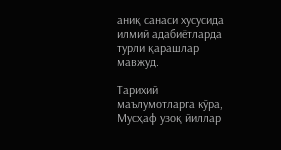аниқ санаси хусусида илмий адабиётларда турли қарашлар мавжуд.

Тарихий маълумотларга кўра, Мусҳаф узоқ йиллар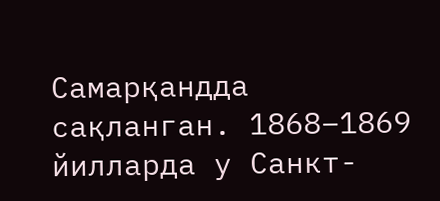Самарқандда сақланган. 1868–1869 йилларда у Санкт-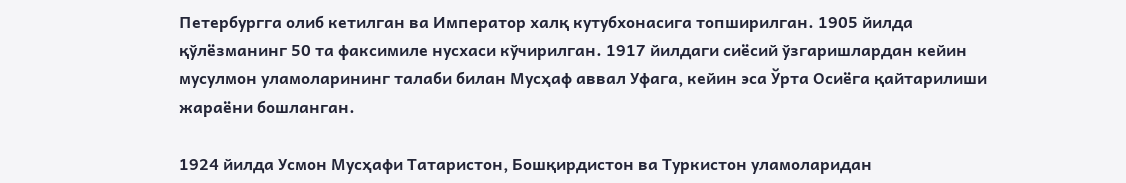Петербургга олиб кетилган ва Император халқ кутубхонасига топширилган. 1905 йилда қўлёзманинг 50 та факсимиле нусхаси кўчирилган. 1917 йилдаги сиёсий ўзгаришлардан кейин мусулмон уламоларининг талаби билан Мусҳаф аввал Уфага, кейин эса Ўрта Осиёга қайтарилиши жараёни бошланган.

1924 йилда Усмон Мусҳафи Татаристон, Бошқирдистон ва Туркистон уламоларидан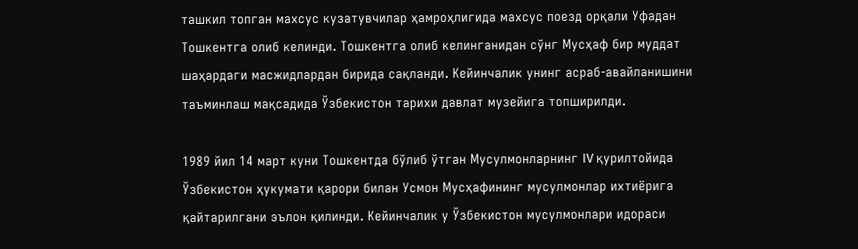ташкил топган махсус кузатувчилар ҳамроҳлигида махсус поезд орқали Уфадан Тошкентга олиб келинди. Тошкентга олиб келинганидан сўнг Мусҳаф бир муддат шаҳардаги масжидлардан бирида сақланди. Кейинчалик унинг асраб-авайланишини таъминлаш мақсадида Ўзбекистон тарихи давлат музейига топширилди.

1989 йил 14 март куни Тошкентда бўлиб ўтган Мусулмонларнинг IV қурилтойида Ўзбекистон ҳукумати қарори билан Усмон Мусҳафининг мусулмонлар ихтиёрига қайтарилгани эълон қилинди. Кейинчалик у Ўзбекистон мусулмонлари идораси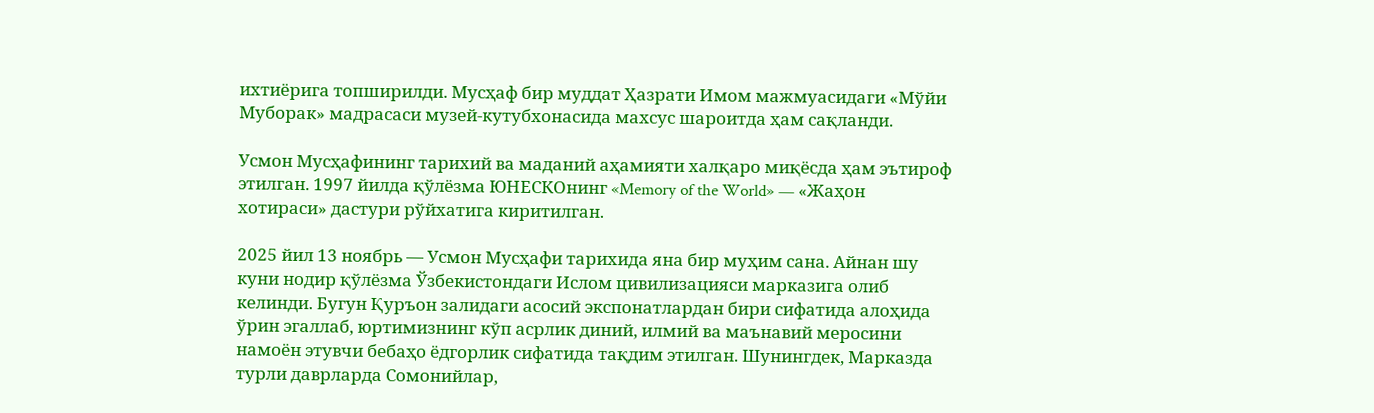ихтиёрига топширилди. Мусҳаф бир муддат Ҳазрати Имом мажмуасидаги «Мўйи Муборак» мадрасаси музей-кутубхонасида махсус шароитда ҳам сақланди.

Усмон Мусҳафининг тарихий ва маданий аҳамияти халқаро миқёсда ҳам эътироф этилган. 1997 йилда қўлёзма ЮНЕСКОнинг «Memory of the World» — «Жаҳон хотираси» дастури рўйхатига киритилган.

2025 йил 13 ноябрь — Усмон Мусҳафи тарихида яна бир муҳим сана. Айнан шу куни нодир қўлёзма Ўзбекистондаги Ислом цивилизацияси марказига олиб келинди. Бугун Қуръон залидаги асосий экспонатлардан бири сифатида алоҳида ўрин эгаллаб, юртимизнинг кўп асрлик диний, илмий ва маънавий меросини намоён этувчи бебаҳо ёдгорлик сифатида тақдим этилган. Шунингдек, Марказда турли даврларда Сомонийлар,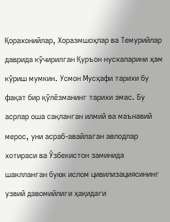Қорахонийлар, Хоразмшоҳлар ва Темурийлар даврида кўчирилган Қуръон нусхаларини ҳам кўриш мумкин. Усмон Мусҳафи тарихи бу фақат бир қўлёзманинг тарихи эмас. Бу асрлар оша сақланган илмий ва маънавий мерос, уни асраб-авайлаган авлодлар хотираси ва Ўзбекистон заминида шаклланган буюк ислом цивилизациясининг узвий давомийлиги ҳақидаги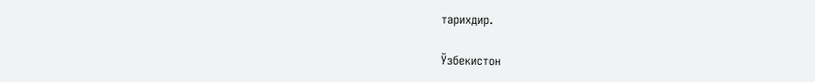тарихдир.

Ўзбекистон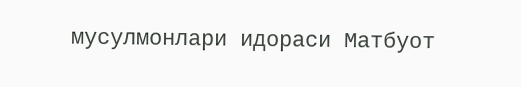мусулмонлари идораси Матбуот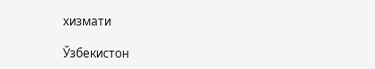хизмати

Ўзбекистон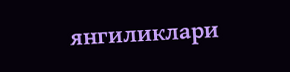янгиликлари